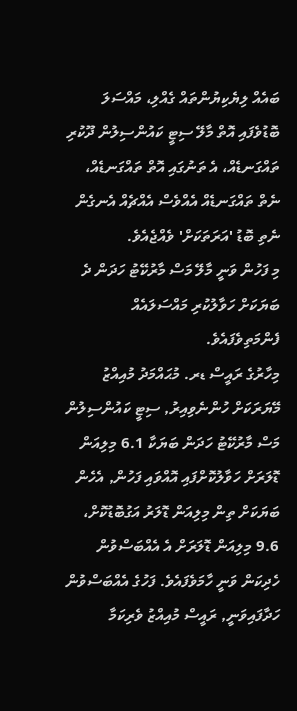ބައެއް ލިޔެކިޔުންތައް ގެއްލި، މައްސަލަ ބޮޑުވެފައި އޮތް މާލޭ ސިޓީ ކައުންސިލުން ދޫކުރި ތައްގަނޑެއް، އެ ތަނުގައި އޮތް ތައްގަނޑެއް، ނެތް ތައްގަނޑެއް އެއްވެސް އެއްޗެއް އެނގެން ނެތި ބޮޑު 'އަރަތަކަށް' ވެއްޖެއެވެ.
މި ފަހުން ވަނީ މާލޭ މަސް މާރުކޭޓު ހަދަން ދެ ބަޔަކަށް ހަވާލުކުރި މައްސަލައެއް ފެންމަތިވެފައެވެ.
މިހާރުގެ ރައީސް ޑރ. މުޙައްމަދު މުއިއްޒު މޭޔަރަކަށް ހުންނެވިއިރު, ސިޓީ ކައުންސިލުން މަސް މާރުކޭޓު ހަދަން ބަޔަކާ 6.1 މިލިއަން ޑޮލަރަށް ހަވާލުކޮށްފައި އޮއްވައި ފަހުން, އެހެން ބަޔަކަށް ތިން މިލިއަން ޑޮލަރު އަގުބޮޑުކޮށް، 9.6 މިލިއަން ޑޮލަރަށް އެ އެއްބަސްވުން ހެދިކަން ވަނީ ހާމަވެފައެވެ. ފަހުގެ އެއްބަސްވުން ހަދާފައިވަނީ, ރައީސް މުއިއްޒު ވެރިކަމާ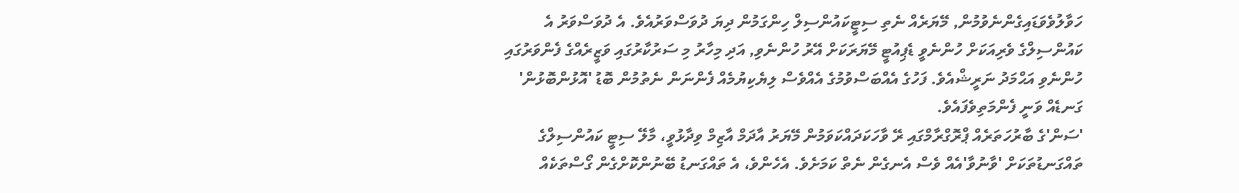ހަވާލުވެވަޑައިގެންނެވުމުން, މޭޔަރެއް ނެތި ސިޓީކައުންސިލް ހިންގަމުން ދިޔަ ދުވަސްވަރުއެވެ. އެ ދުވަސްވަރު އެ ކައުންސިލްގެ ވެރިއަކަށް ހުންނެވީ ޑެޕިއުޓީ މޭޔަރަކަށް އޭރު ހުންނެވި, އަދި މިހާރު މި ސަރުކާރުގައި ވަޒީރެއްގެ ފެންވަރުގައި ހުންނެވި އަޙްމަދު ނަރީޝްއެވެ. ފަހުގެ އެއްބަސްވުމުގެ އެއްވެސް ލިޔެކިޔުމެއް ފެންނަން ނެތުމުން ބޮޑު 'އޮޅުންބޮޅުން' ގަނޑެއް ވަނީ ފެންމަތިވެފައެވެ.
'ސަން'ގެ ބާރުހަތަރެއް ޕްރޮގްރާމްގައި ރޭ ވާހަކަދައްކަވަމުން މޭޔަރު އާދަމް އާޒިމް ވިދާޅުވީ، މާލޭ ސިޓީ ކައުންސިލްގެ ތައްގަނޑުތަކަށް 'ވާނުވާ'އެއް ވެސް އެނގެން ނެތް ކަމަށެވެ. އެހެންވެ، އެ ތައްގަނޑު ބޭނުންކޮށްގެން ގޯސްތަކެއް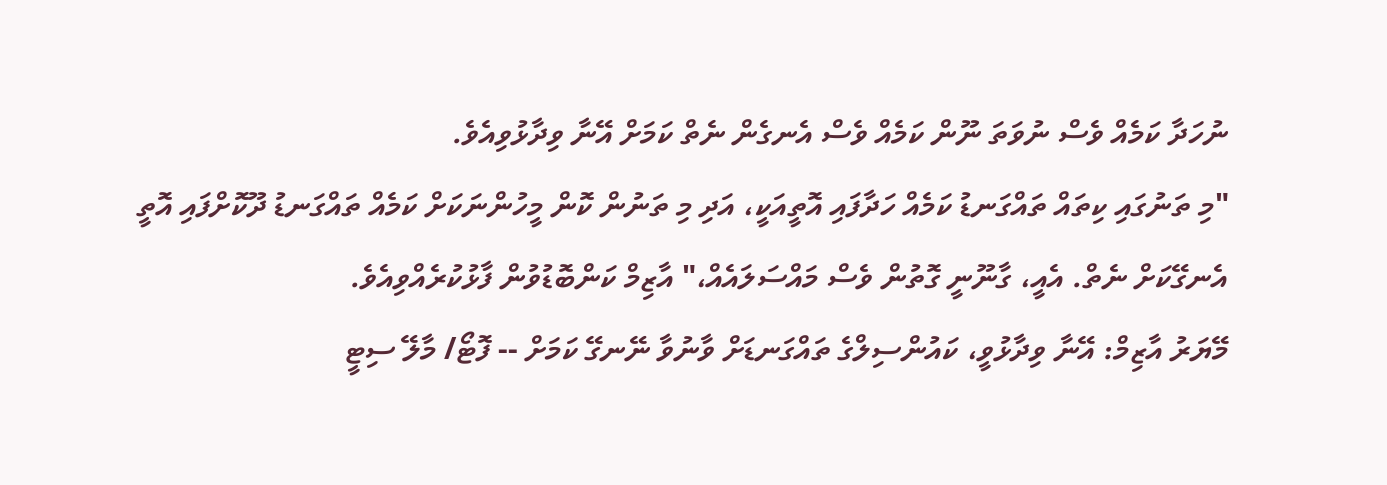ނުހަދާ ކަމެއް ވެސް ނުވަތަ ނޫން ކަމެއް ވެސް އެނގެން ނެތް ކަމަށް އޭނާ ވިދާޅުވިއެވެ.
"މި ތަނުގައި ކިތައް ތައްގަނޑު ކަމެއް ހަދާފައި އޮތީއަކީ، އަދި މި ތަނުން ކޮން މީހުންނަކަށް ކަމެއް ތައްގަނޑު ދޫކޮށްފައި އޮތީ އެނގޭކަށް ނެތް. އެއީ، ގާނޫނީ ގޮތުން ވެސް މައްސަލައެއް،" އާޒިމް ކަންބޮޑުވުން ފާޅުކުރެއްވިއެވެ.
މޭޔަރު އާޒިމް: އޭނާ ވިދާޅުވީ، ކައުންސިލްގެ ތައްގަނޑަށް ވާނުވާ ނޭނގޭ ކަމަށް -- ފޮޓޯ/ މާލޭ ސިޓީ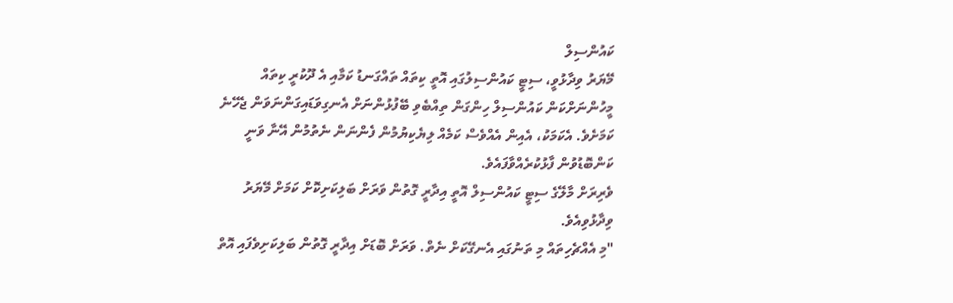ކައުންސިލް
މޭޔަރު ވިދާޅުވީ، ސިޓީ ކައުންސިލުގައި އޮތީ ކިތައް ތައްގަނޑު ކަމާއި އެ ދޫކުރީ ކިތައް މީހުންނަށްކަން ކައުންސިލް ހިންގަން ތިއްބެވި ބޭފުޅުންނަށް އެނގިވަޑައިގަންނަވަން ޖެހޭނެ ކަމަށެވެ. އެކަމަކު، އެއިން އެއްވެސް ކަމެއް ލިޔެކިޔުމުން ފެންނަން ނެތުމުން އޭނާ ވަނީ ކަންބޮޑުވުން ފާޅުކުރެއްވާފައެވެ.
ވެރިރަށް މާލޭގެ ސިޓީ ކައުންސިލް އޮތީ އިދާރީ ގޮތުން ވަރަށް ބަލިކަށިކޮށް ކަމަށް މޭޔަރު ވިދާޅުވިއެވެ.
"މި އެއްޗެހިތައް މި ތަނުގައި އެނގޭކަށް ނެތް. ވަރަށް ބޮޑަށް އިދާރީ ގޮތުން ބަލިކަށިވެފައި އޮތް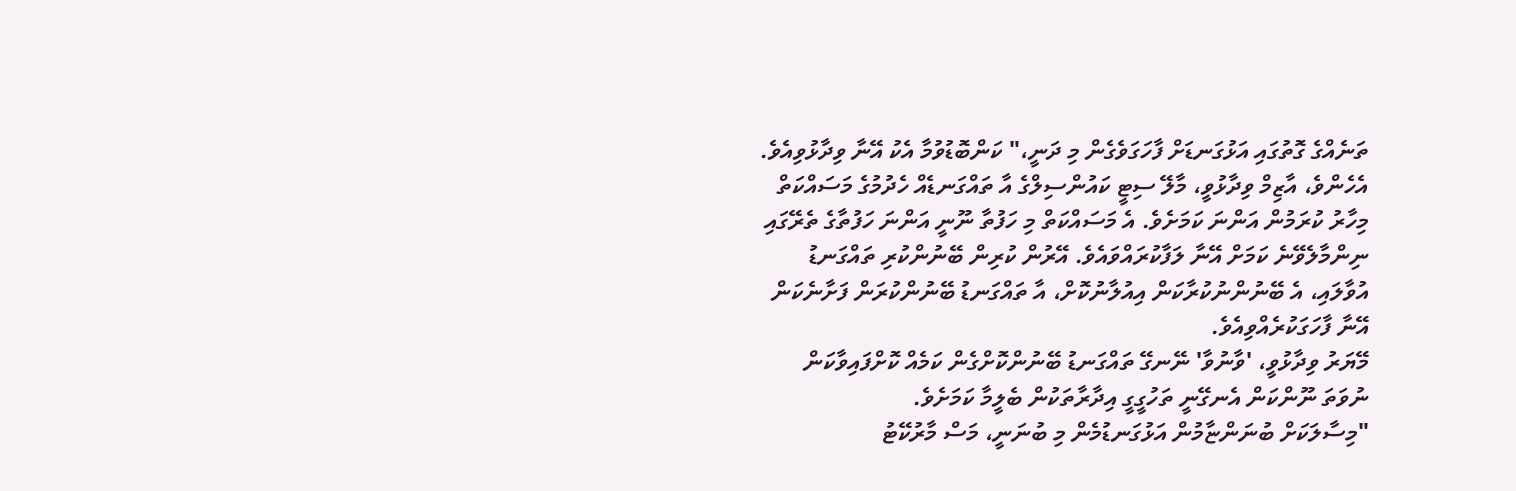ތަނެއްގެ ގޮތުގައި އަޅުގަނޑަށް ފާހަގަވެގެން މި ދަނީ،" ކަންބޮޑުވުމާ އެކު އޭނާ ވިދާޅުވިއެވެ.
އެހެންވެ، އާޒިމް ވިދާޅުވީ، މާލޭ ސިޓީ ކައުންސިލްގެ އާ ތައްގަނޑެއް ހެދުމުގެ މަސައްކަތް މިހާރު ކުރަމުން އަންނަ ކަމަށެވެ. އެ މަސައްކަތް މި ހަފުތާ ނޫނީ އަންނަ ހަފުތާގެ ތެރޭގައި ނިންމާލެވޭނެ ކަމަށް އޭނާ ލަފާކުރައްވައެވެ. އޭރުން ކުރިން ބޭނުންކުރި ތައްގަނޑު އުވާލައި، އެ ބޭނުންނުކުރާކަން އިއުލާނުކޮށް، އާ ތައްގަނޑު ބޭނުންކުރަން ފަށާނެކަން އޭނާ ފާހަގަކުރެއްވިއެވެ.
މޭޔަރު ވިދާޅުވީ، 'ވާނުވާ' ނޭނގޭ ތައްގަނޑު ބޭނުންކޮށްގެން ކަމެއް ކޮށްފައިވާކަން ނުވަތަ ނޫންކަން އެނގޭނީ ތަހުގީގީ އިދާރާތަކުން ބެލީމާ ކަމަށެވެ.
"މިސާލަކަށް ބުނަންޏާމުން އަޅުގަނޑުމެން މި ބުނަނީ، މަސް މާރުކޭޓު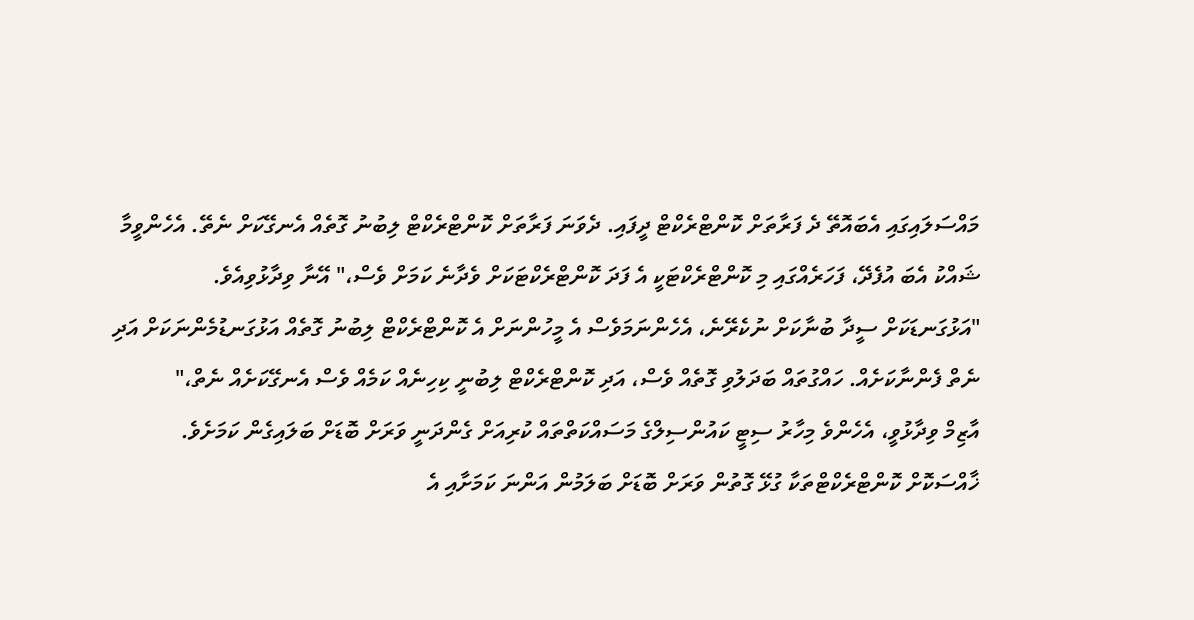މައްސަލައިގައި އެބައޮތޭ ދެ ފަރާތަށް ކޮންޓްރެކްޓް ދީފައި. ދެވަނަ ފަރާތަށް ކޮންޓްރެކްޓް ލިބުނު ގޮތެއް އެނގޭކަށް ނެތޭ. އެހެންވީމާ ޝައްކު އެބަ އުފެދޭ، ފަހަރެއްގައި މި ކޮންޓްރެކްޓަކީ އެ ފަދަ ކޮންޓްރެކްޓަކަށް ވެދާނެ ކަމަށް ވެސް،" އޭނާ ވިދާޅުވިއެވެ.
"އަޅުގަނޑަކަށް ސީދާ ބުނާކަށް ނުކެރޭނެ، އެހެންނަމަވެސް އެ މީހުންނަށް އެ ކޮންޓްރެކްޓް ލިބުނު ގޮތެއް އަޅުގަނޑުމެންނަކަށް އަދި ނެތް ފެންނާކަށެއް. ހައްގުތައް ބަދަލުވި ގޮތެއް ވެސް، އަދި ކޮންޓްރެކްޓް ލިބުނީ ކިހިނެއް ކަމެއް ވެސް އެނގޭކަށެއް ނެތް،"
އާޒިމް ވިދާޅުވީ، އެހެންވެ މިހާރު ސިޓީ ކައުންސިލްގެ މަސައްކަތްތައް ކުރިއަށް ގެންދަނީ ވަރަށް ބޮޑަށް ބަލައިގެން ކަމަށެވެ. ޚާއްސަކޮށް ކޮންޓްރެކްޓްތަކާ ގުޅޭ ގޮތުން ވަރަށް ބޮޑަށް ބަލަމުން އަންނަ ކަމަށާއި އެ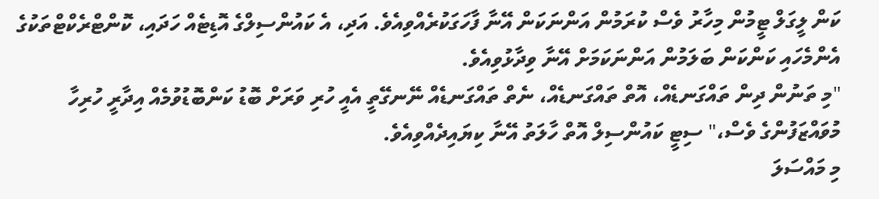ކަން ލީގަލް ޓީމުން މިހާރު ވެސް ކުރަމުން އަންނަކަން އޭނާ ފާހަގަކުރެއްވިއެވެ. އަދި، އެ ކައުންސިލްގެ އޮޑިޓެއް ހަދައި، ކޮންޓްރެކްޓްތަކުގެ އެންމެހައި ކަންކަން ބަލަމުން އަންނަކަމަށް އޭނާ ވިދާޅުވިއެވެ.
"މި ތަނުން ދިން ތައްގަނޑެއް، އޮތް ތައްގަނޑެއް، ނެތް ތައްގަނޑެއް ނޭނގޭތީ އެއީ ހުރި ވަރަށް ބޮޑު ކަންބޮޑުވުމެއް އިދާރީ ހުރިހާ މުވައްޒަފުންގެ ވެސް،" ސިޓީ ކައުންސިލް އޮތް ހާލަތު އޭނާ ކިޔައިދެއްވިއެވެ.
މި މައްސަލަ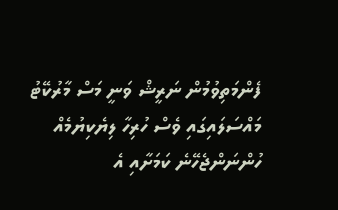ފެންމަތިވުމުން ނަރީޝް ވަނީ މަސް މާރުކޭޓު މައްސަލައިގައި ވެސް ހުރިހާ ލިޔެކިޔުމެއް ހުންނަންޖެހޭނެ ކަމަށާއި އެ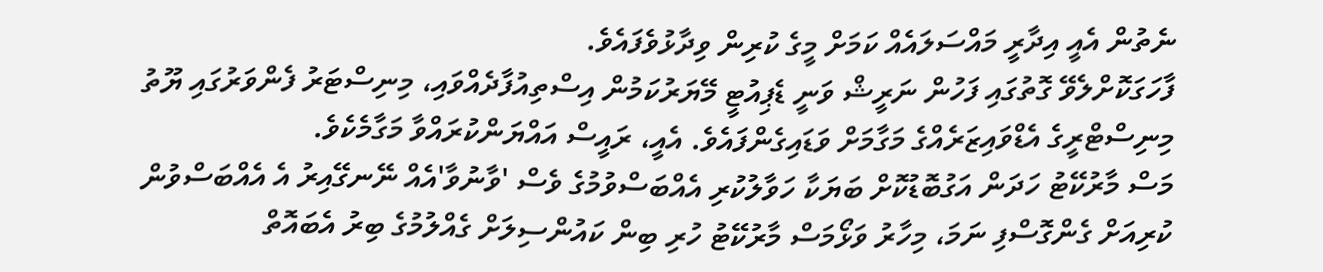ނެތުން އެއީ އިދާރީ މައްސަލައެއް ކަމަށް މީގެ ކުރިން ވިދާޅުވެފައެވެ.
ފާހަގަކޮށްލެވޭ ގޮތުގައި ފަހުން ނަރީޝް ވަނީ ޑެޕިއުޓީ މޭޔަރުކަމުން އިސްތިއުފާދެއްވައި، މިނިސްޓަރު ފެންވަރުގައި ޔޫތު މިނިސްޓްރީގެ އެޑްވައިޒަރެއްގެ މަގާމަށް ވަޑައިގެންފައެވެ. އެއީ، ރައީސް އައްޔަންކުރައްވާ މަގާމެކެވެ.
މަސް މާރުކޭޓު ހަދަން އަގުބޮޑުކޮށް ބަޔަކާ ހަވާލުކުރި އެއްބަސްވުމުގެ ވެސް 'ވާނުވާ'އެއް ނޭނގޭއިރު އެ އެއްބަސްވުން ކުރިއަށް ގެންގޮސްފި ނަމަ، މިހާރު ވަޅޯމަސް މާރުކޭޓު ހުރި ބިން ކައުންސިލަށް ގެއްލުމުގެ ބިރު އެބައޮތް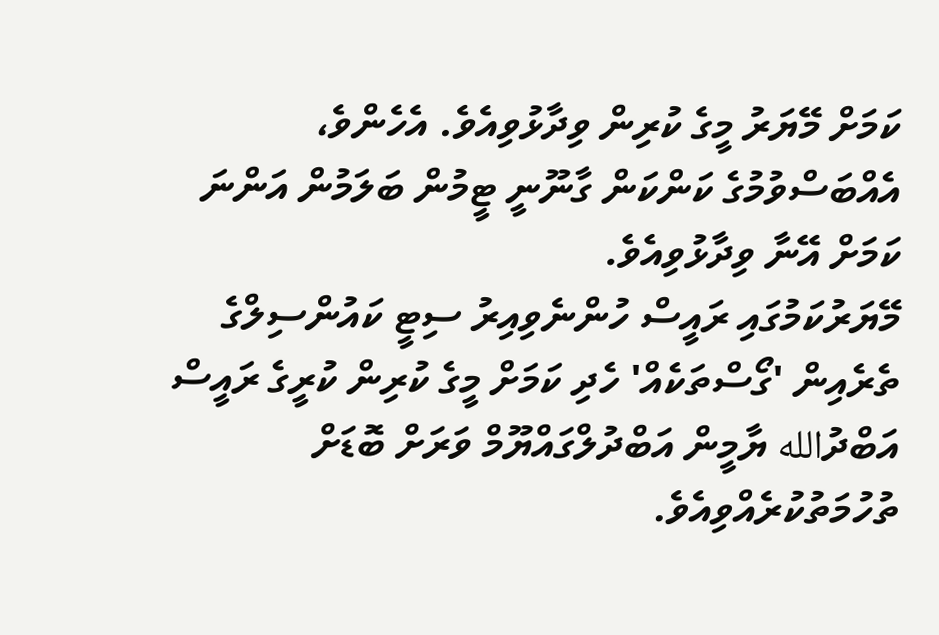ކަމަށް މޭޔަރު މީގެ ކުރިން ވިދާޅުވިއެވެ. އެހެންވެ، އެއްބަސްވުމުގެ ކަންކަން ގާނޫނީ ޓީމުން ބަލަމުން އަންނަ ކަމަށް އޭނާ ވިދާޅުވިއެވެ.
މޭޔަރުކަމުގައި ރައީސް ހުންނެވިއިރު ސިޓީ ކައުންސިލްގެ ތެރެއިން 'ގޯސްތަކެއް' ހެދި ކަމަށް މީގެ ކުރިން ކުރީގެ ރައީސް އަބްދުالله ޔާމީން އަބްދުލްގައްޔޫމް ވަރަށް ބޮޑަށް ތުހުމަތުކުރެއްވިއެވެ.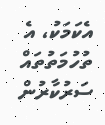އެކަމަކު، އެ ތުހުމަތުތައް ސަރުކާރުން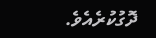ދޮގުކުރެއެވެ.